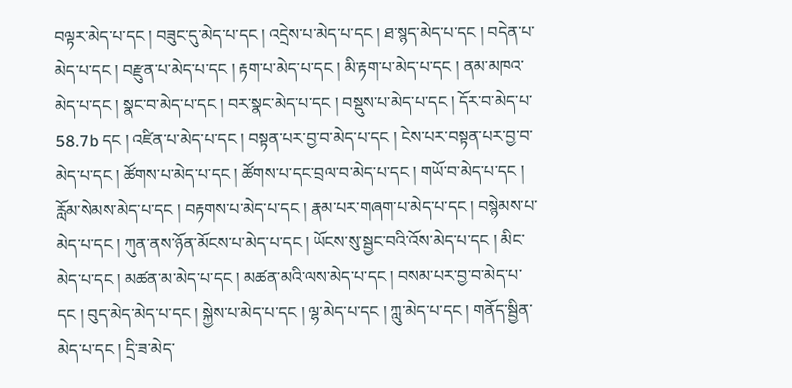བལྟར་མེད་པ་དང ། བཟུང་དུ་མེད་པ་དང ། འདྲེས་པ་མེད་པ་དང ། ཐ་སྙད་མེད་པ་དང ། བདེན་པ་མེད་པ་དང ། བརྫུན་པ་མེད་པ་དང ། རྟག་པ་མེད་པ་དང ། མི་རྟག་པ་མེད་པ་དང ། ནམ་མཁའ་མེད་པ་དང ། སྣང་བ་མེད་པ་དང ། བར་སྣང་མེད་པ་དང ། བསྡུས་པ་མེད་པ་དང ། དོར་བ་མེད་པ་ 58.7b དང ། འཛིན་པ་མེད་པ་དང ། བསྟན་པར་བྱ་བ་མེད་པ་དང ། ངེས་པར་བསྟན་པར་བྱ་བ་མེད་པ་དང ། ཚོགས་པ་མེད་པ་དང ། ཚོགས་པ་དང་བྲལ་བ་མེད་པ་དང ། གཡོ་བ་མེད་པ་དང ། རློམ་སེམས་མེད་པ་དང ། བརྟགས་པ་མེད་པ་དང ། རྣམ་པར་གཞག་པ་མེད་པ་དང ། བསྙེམས་པ་མེད་པ་དང ། ཀུན་ནས་ཉོན་མོངས་པ་མེད་པ་དང ། ཡོངས་སུ་སྦྱང་བའི་འོས་མེད་པ་དང ། མིང་མེད་པ་དང ། མཚན་མ་མེད་པ་དང ། མཚན་མའི་ལས་མེད་པ་དང ། བསམ་པར་བྱ་བ་མེད་པ་དང ། བུད་མེད་མེད་པ་དང ། སྐྱེས་པ་མེད་པ་དང ། ལྷ་མེད་པ་དང ། ཀླུ་མེད་པ་དང ། གནོད་སྦྱིན་མེད་པ་དང ། དྲི་ཟ་མེད་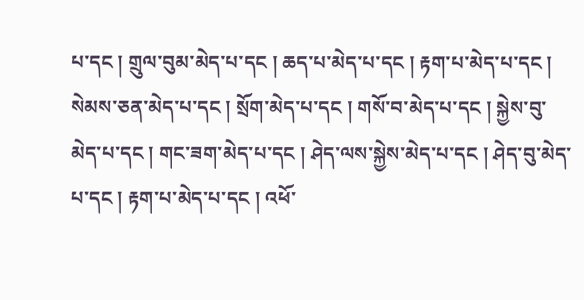པ་དང ། གྲུལ་བུམ་མེད་པ་དང ། ཆད་པ་མེད་པ་དང ། རྟག་པ་མེད་པ་དང ། སེམས་ཅན་མེད་པ་དང ། སྲོག་མེད་པ་དང ། གསོ་བ་མེད་པ་དང ། སྐྱེས་བུ་མེད་པ་དང ། གང་ཟག་མེད་པ་དང ། ཤེད་ལས་སྐྱེས་མེད་པ་དང ། ཤེད་བུ་མེད་པ་དང ། རྟག་པ་མེད་པ་དང ། འཕོ་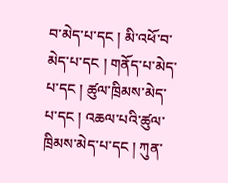བ་མེད་པ་དང ། མི་འཕོ་བ་མེད་པ་དང ། གནོད་པ་མེད་པ་དང ། ཚུལ་ཁྲིམས་མེད་པ་དང ། འཆལ་པའི་ཚུལ་ཁྲིམས་མེད་པ་དང ། ཀུན་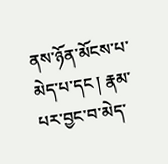ནས་ཉོན་མོངས་པ་མེད་པ་དང ། རྣམ་པར་བྱང་བ་མེད་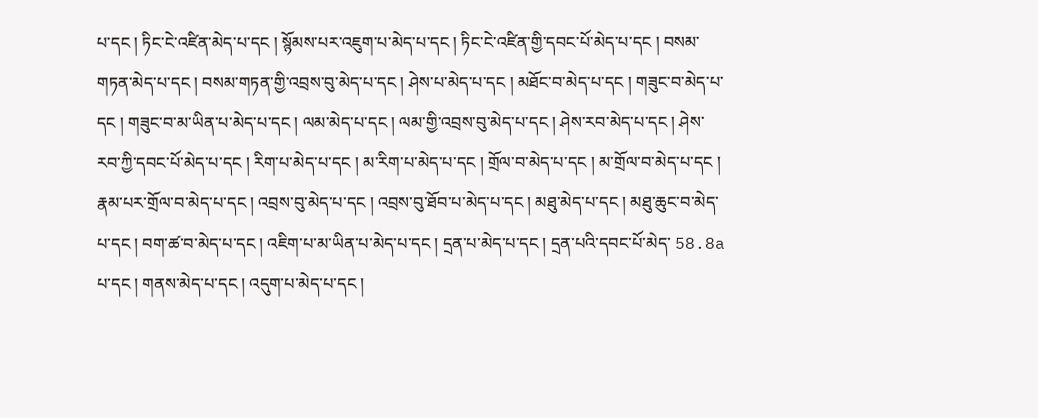པ་དང ། ཏིང་ངེ་འཛིན་མེད་པ་དང ། སྙོམས་པར་འཇུག་པ་མེད་པ་དང ། ཏིང་ངེ་འཛིན་གྱི་དབང་པོ་མེད་པ་དང ། བསམ་གཏན་མེད་པ་དང ། བསམ་གཏན་གྱི་འབྲས་བུ་མེད་པ་དང ། ཤེས་པ་མེད་པ་དང ། མཐོང་བ་མེད་པ་དང ། གཟུང་བ་མེད་པ་དང ། གཟུང་བ་མ་ཡིན་པ་མེད་པ་དང ། ལམ་མེད་པ་དང ། ལམ་གྱི་འབྲས་བུ་མེད་པ་དང ། ཤེས་རབ་མེད་པ་དང ། ཤེས་རབ་ཀྱི་དབང་པོ་མེད་པ་དང ། རིག་པ་མེད་པ་དང ། མ་རིག་པ་མེད་པ་དང ། གྲོལ་བ་མེད་པ་དང ། མ་གྲོལ་བ་མེད་པ་དང ། རྣམ་པར་གྲོལ་བ་མེད་པ་དང ། འབྲས་བུ་མེད་པ་དང ། འབྲས་བུ་ཐོབ་པ་མེད་པ་དང ། མཐུ་མེད་པ་དང ། མཐུ་ཆུང་བ་མེད་པ་དང ། བག་ཚ་བ་མེད་པ་དང ། འཇིག་པ་མ་ཡིན་པ་མེད་པ་དང ། དྲན་པ་མེད་པ་དང ། དྲན་པའི་དབང་པོ་མེད་ 58.8a པ་དང ། གནས་མེད་པ་དང ། འདུག་པ་མེད་པ་དང །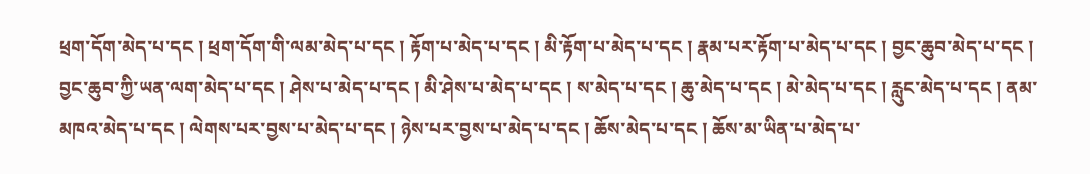ཕྲག་དོག་མེད་པ་དང ། ཕྲག་དོག་གི་ལམ་མེད་པ་དང ། རྟོག་པ་མེད་པ་དང ། མི་རྟོག་པ་མེད་པ་དང ། རྣམ་པར་རྟོག་པ་མེད་པ་དང ། བྱང་ཆུབ་མེད་པ་དང ། བྱང་ཆུབ་ཀྱི་ཡན་ལག་མེད་པ་དང ། ཤེས་པ་མེད་པ་དང ། མི་ཤེས་པ་མེད་པ་དང ། ས་མེད་པ་དང ། ཆུ་མེད་པ་དང ། མེ་མེད་པ་དང ། རླུང་མེད་པ་དང ། ནམ་མཁའ་མེད་པ་དང ། ལེགས་པར་བྱས་པ་མེད་པ་དང ། ཉེས་པར་བྱས་པ་མེད་པ་དང ། ཆོས་མེད་པ་དང ། ཆོས་མ་ཡིན་པ་མེད་པ་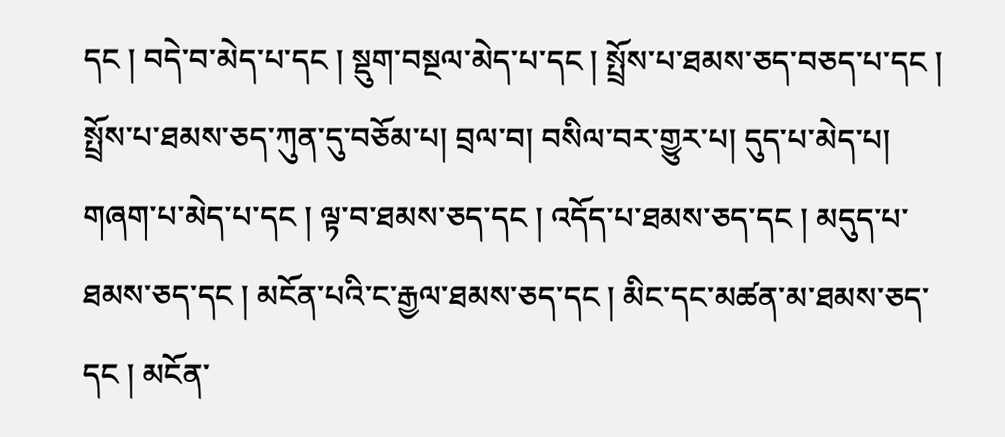དང ། བདེ་བ་མེད་པ་དང ། སྡུག་བསྔལ་མེད་པ་དང ། སྤྲོས་པ་ཐམས་ཅད་བཅད་པ་དང ། སྤྲོས་པ་ཐམས་ཅད་ཀུན་དུ་བཅོམ་པ། བྲལ་བ། བསིལ་བར་གྱུར་པ། དུད་པ་མེད་པ། གཞག་པ་མེད་པ་དང ། ལྟ་བ་ཐམས་ཅད་དང ། འདོད་པ་ཐམས་ཅད་དང ། མདུད་པ་ཐམས་ཅད་དང ། མངོན་པའི་ང་རྒྱལ་ཐམས་ཅད་དང ། མིང་དང་མཚན་མ་ཐམས་ཅད་དང ། མངོན་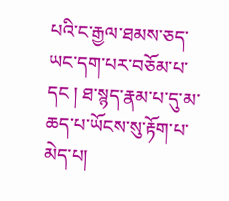པའི་ང་རྒྱལ་ཐམས་ཅད་ཡང་དག་པར་བཅོམ་པ་དང ། ཐ་སྙད་རྣམ་པ་དུ་མ་ཆད་པ་ཡོངས་སུ་རྟོག་པ་མེད་པ།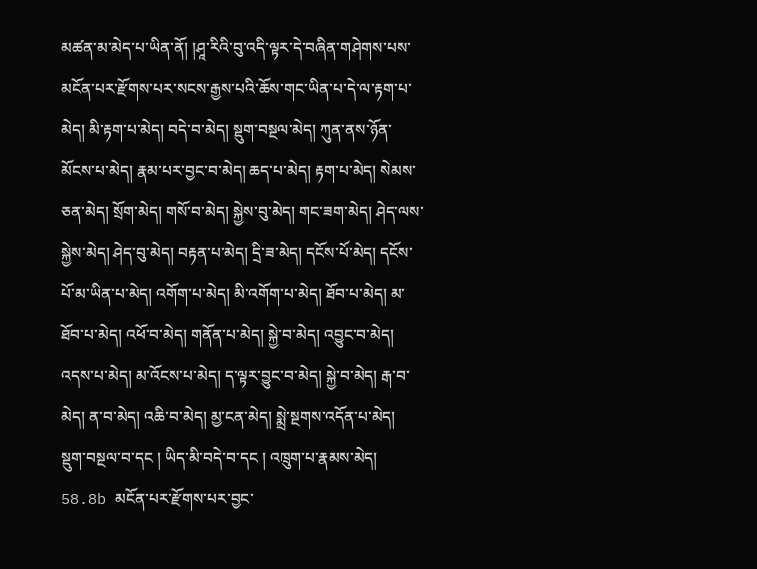མཚན་མ་མེད་པ་ཡིན་ནོ། །ཤཱ་རིའི་བུ་འདི་ལྟར་དེ་བཞིན་གཤེགས་པས་མངོན་པར་རྫོགས་པར་སངས་རྒྱས་པའི་ཆོས་གང་ཡིན་པ་དེ་ལ་རྟག་པ་མེད། མི་རྟག་པ་མེད། བདེ་བ་མེད། སྡུག་བསྔལ་མེད། ཀུན་ནས་ཉོན་མོངས་པ་མེད། རྣམ་པར་བྱང་བ་མེད། ཆད་པ་མེད། རྟག་པ་མེད། སེམས་ཅན་མེད། སྲོག་མེད། གསོ་བ་མེད། སྐྱེས་བུ་མེད། གང་ཟག་མེད། ཤེད་ལས་སྐྱེས་མེད། ཤེད་བུ་མེད། བརྟན་པ་མེད། དྲི་ཟ་མེད། དངོས་པོ་མེད། དངོས་པོ་མ་ཡིན་པ་མེད། འགོག་པ་མེད། མི་འགོག་པ་མེད། ཐོབ་པ་མེད། མ་ཐོབ་པ་མེད། འཕོ་བ་མེད། གནོན་པ་མེད། སྐྱེ་བ་མེད། འབྱུང་བ་མེད། འདས་པ་མེད། མ་འོངས་པ་མེད། ད་ལྟར་བྱུང་བ་མེད། སྐྱེ་བ་མེད། རྒ་བ་མེད། ན་བ་མེད། འཆི་བ་མེད། མྱ་ངན་མེད། སྨྲེ་སྔགས་འདོན་པ་མེད། སྡུག་བསྔལ་བ་དང ། ཡིད་མི་བདེ་བ་དང ། འཁྲུག་པ་རྣམས་མེད། 58.8b མངོན་པར་རྫོགས་པར་བྱང་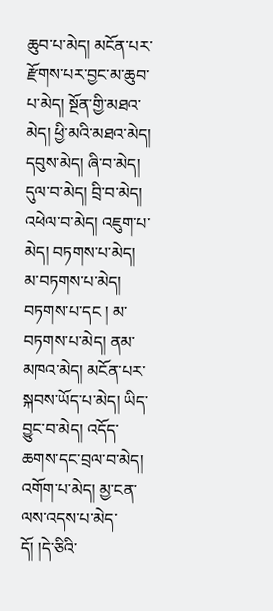ཆུབ་པ་མེད། མངོན་པར་རྫོགས་པར་བྱང་མ་ཆུབ་པ་མེད། སྔོན་གྱི་མཐའ་མེད། ཕྱི་མའི་མཐའ་མེད། དབུས་མེད། ཞི་བ་མེད། དུལ་བ་མེད། བྲི་བ་མེད། འཕེལ་བ་མེད། འཇུག་པ་མེད། བཏགས་པ་མེད། མ་བཏགས་པ་མེད། བཏགས་པ་དང ། མ་བཏགས་པ་མེད། ནམ་མཁའ་མེད། མངོན་པར་སྐབས་ཡོད་པ་མེད། ཡིད་བྱུང་བ་མེད། འདོད་ཆགས་དང་བྲལ་བ་མེད། འགོག་པ་མེད། མྱ་ངན་ལས་འདས་པ་མེད་དོ། །དེ་ཅིའི་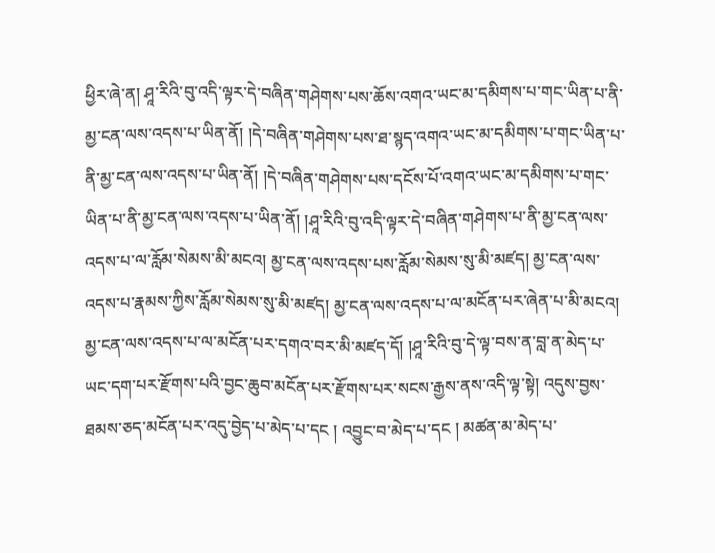ཕྱིར་ཞེ་ན། ཤཱ་རིའི་བུ་འདི་ལྟར་དེ་བཞིན་གཤེགས་པས་ཆོས་འགའ་ཡང་མ་དམིགས་པ་གང་ཡིན་པ་ནི་མྱ་ངན་ལས་འདས་པ་ཡིན་ནོ། །དེ་བཞིན་གཤེགས་པས་ཐ་སྙད་འགའ་ཡང་མ་དམིགས་པ་གང་ཡིན་པ་ནི་མྱ་ངན་ལས་འདས་པ་ཡིན་ནོ། །དེ་བཞིན་གཤེགས་པས་དངོས་པོ་འགའ་ཡང་མ་དམིགས་པ་གང་ཡིན་པ་ནི་མྱ་ངན་ལས་འདས་པ་ཡིན་ནོ། །ཤཱ་རིའི་བུ་འདི་ལྟར་དེ་བཞིན་གཤེགས་པ་ནི་མྱ་ངན་ལས་འདས་པ་ལ་རློམ་སེམས་མི་མངའ། མྱ་ངན་ལས་འདས་པས་རློམ་སེམས་སུ་མི་མཛད། མྱ་ངན་ལས་འདས་པ་རྣམས་ཀྱིས་རློམ་སེམས་སུ་མི་མཛད། མྱ་ངན་ལས་འདས་པ་ལ་མངོན་པར་ཞེན་པ་མི་མངའ། མྱ་ངན་ལས་འདས་པ་ལ་མངོན་པར་དགའ་བར་མི་མཛད་དོ། །ཤཱ་རིའི་བུ་དེ་ལྟ་བས་ན་བླ་ན་མེད་པ་ཡང་དག་པར་རྫོགས་པའི་བྱང་ཆུབ་མངོན་པར་རྫོགས་པར་སངས་རྒྱས་ནས་འདི་ལྟ་སྟེ། འདུས་བྱས་ཐམས་ཅད་མངོན་པར་འདུ་བྱེད་པ་མེད་པ་དང ། འབྱུང་བ་མེད་པ་དང ། མཚན་མ་མེད་པ་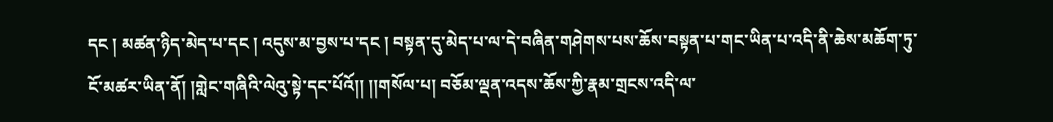དང ། མཚན་ཉིད་མེད་པ་དང ། འདུས་མ་བྱས་པ་དང ། བསྟན་དུ་མེད་པ་ལ་དེ་བཞིན་གཤེགས་པས་ཆོས་བསྟན་པ་གང་ཡིན་པ་འདི་ནི་ཆེས་མཆོག་ཏུ་ངོ་མཚར་ཡིན་ནོ། །གླེང་གཞིའི་ལེའུ་སྟེ་དང་པོའོ།། །།གསོལ་པ། བཅོམ་ལྡན་འདས་ཆོས་ཀྱི་རྣམ་གྲངས་འདི་ལ་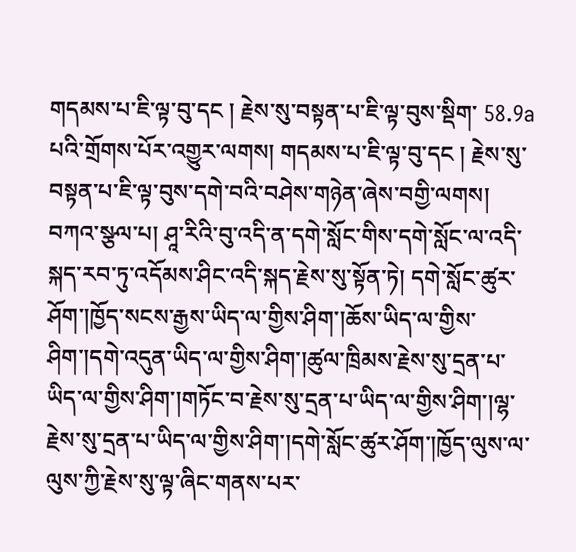གདམས་པ་ཇི་ལྟ་བུ་དང ། རྗེས་སུ་བསྟན་པ་ཇི་ལྟ་བུས་སྡིག་ 58.9a པའི་གྲོགས་པོར་འགྱུར་ལགས། གདམས་པ་ཇི་ལྟ་བུ་དང ། རྗེས་སུ་བསྟན་པ་ཇི་ལྟ་བུས་དགེ་བའི་བཤེས་གཉེན་ཞེས་བགྱི་ལགས། བཀའ་སྩལ་པ། ཤཱ་རིའི་བུ་འདི་ན་དགེ་སློང་གིས་དགེ་སློང་ལ་འདི་སྐད་རབ་ཏུ་འདོམས་ཤིང་འདི་སྐད་རྗེས་སུ་སྟོན་ཏེ། དགེ་སློང་ཚུར་ཤོག་།ཁྱོད་སངས་རྒྱས་ཡིད་ལ་གྱིས་ཤིག་།ཆོས་ཡིད་ལ་གྱིས་ཤིག་།དགེ་འདུན་ཡིད་ལ་གྱིས་ཤིག་།ཚུལ་ཁྲིམས་རྗེས་སུ་དྲན་པ་ཡིད་ལ་གྱིས་ཤིག་།གཏོང་བ་རྗེས་སུ་དྲན་པ་ཡིད་ལ་གྱིས་ཤིག་།ལྷ་རྗེས་སུ་དྲན་པ་ཡིད་ལ་གྱིས་ཤིག་།དགེ་སློང་ཚུར་ཤོག་།ཁྱོད་ལུས་ལ་ལུས་ཀྱི་རྗེས་སུ་ལྟ་ཞིང་གནས་པར་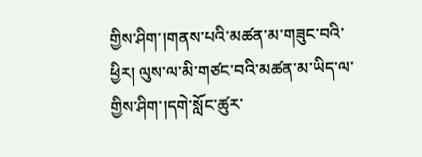གྱིས་ཤིག་།གནས་པའི་མཚན་མ་གཟུང་བའི་ཕྱིར། ལུས་ལ་མི་གཙང་བའི་མཚན་མ་ཡིད་ལ་གྱིས་ཤིག་།དགེ་སློང་ཚུར་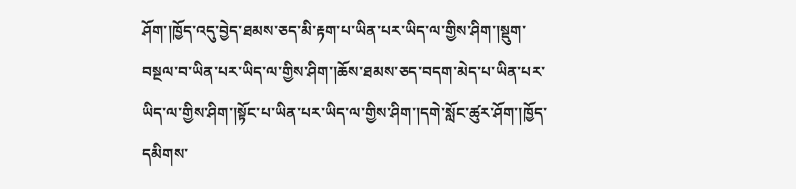ཤོག་།ཁྱོད་འདུ་བྱེད་ཐམས་ཅད་མི་རྟག་པ་ཡིན་པར་ཡིད་ལ་གྱིས་ཤིག་།སྡུག་བསྔལ་བ་ཡིན་པར་ཡིད་ལ་གྱིས་ཤིག་།ཆོས་ཐམས་ཅད་བདག་མེད་པ་ཡིན་པར་ཡིད་ལ་གྱིས་ཤིག་།སྟོང་པ་ཡིན་པར་ཡིད་ལ་གྱིས་ཤིག་།དགེ་སློང་ཚུར་ཤོག་།ཁྱོད་དམིགས་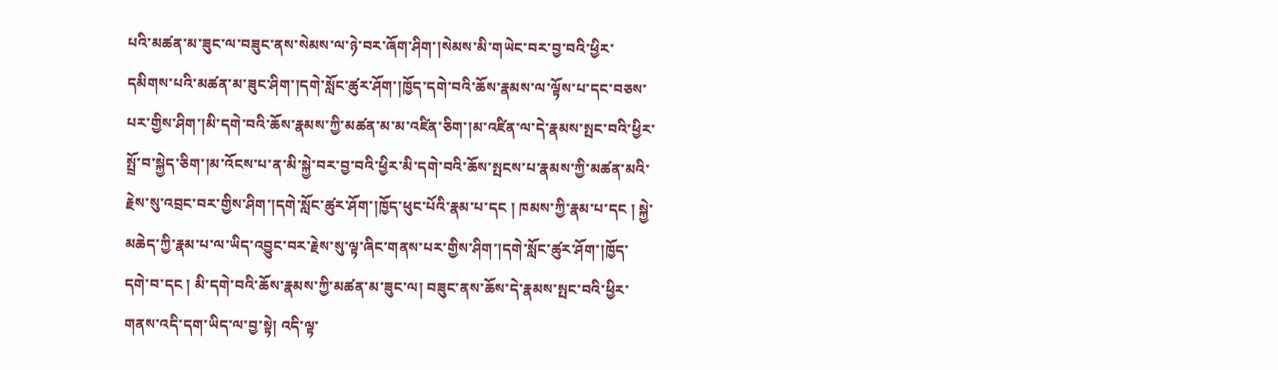པའི་མཚན་མ་ཟུང་ལ་བཟུང་ནས་སེམས་ལ་ཉེ་བར་ཞོག་ཤིག་།སེམས་མི་གཡེང་བར་བྱ་བའི་ཕྱིར་དམིགས་པའི་མཚན་མ་ཟུང་ཤིག་།དགེ་སློང་ཚུར་ཤོག་།ཁྱོད་དགེ་བའི་ཆོས་རྣམས་ལ་ལྟོས་པ་དང་བཅས་པར་གྱིས་ཤིག་།མི་དགེ་བའི་ཆོས་རྣམས་ཀྱི་མཚན་མ་མ་འཛིན་ཅིག་།མ་འཛིན་ལ་དེ་རྣམས་སྤང་བའི་ཕྱིར་སྤྲོ་བ་སྐྱེད་ཅིག་།མ་འོངས་པ་ན་མི་སྐྱེ་བར་བྱ་བའི་ཕྱིར་མི་དགེ་བའི་ཆོས་སྤངས་པ་རྣམས་ཀྱི་མཚན་མའི་རྗེས་སུ་འབྲང་བར་གྱིས་ཤིག་།དགེ་སློང་ཚུར་ཤོག་།ཁྱོད་ཕུང་པོའི་རྣམ་པ་དང ། ཁམས་ཀྱི་རྣམ་པ་དང ། སྐྱེ་མཆེད་ཀྱི་རྣམ་པ་ལ་ཡིད་འབྱུང་བར་རྗེས་སུ་ལྟ་ཞིང་གནས་པར་གྱིས་ཤིག་།དགེ་སློང་ཚུར་ཤོག་།ཁྱོད་དགེ་བ་དང ། མི་དགེ་བའི་ཆོས་རྣམས་ཀྱི་མཚན་མ་ཟུང་ལ། བཟུང་ནས་ཆོས་དེ་རྣམས་སྤང་བའི་ཕྱིར་གནས་འདི་དག་ཡིད་ལ་བྱ་སྟེ། འདི་ལྟ་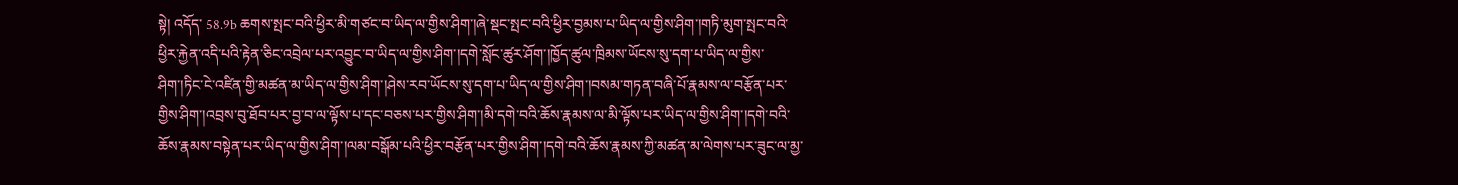སྟེ། འདོད་ 58.9b ཆགས་སྤང་བའི་ཕྱིར་མི་གཙང་བ་ཡིད་ལ་གྱིས་ཤིག་།ཞེ་སྡང་སྤང་བའི་ཕྱིར་བྱམས་པ་ཡིད་ལ་གྱིས་ཤིག་།གཏི་མུག་སྤང་བའི་ཕྱིར་རྐྱེན་འདི་པའི་རྟེན་ཅིང་འབྲེལ་པར་འབྱུང་བ་ཡིད་ལ་གྱིས་ཤིག་།དགེ་སློང་ཚུར་ཤོག་།ཁྱོད་ཚུལ་ཁྲིམས་ཡོངས་སུ་དག་པ་ཡིད་ལ་གྱིས་ཤིག་།ཏིང་ངེ་འཛིན་གྱི་མཚན་མ་ཡིད་ལ་གྱིས་ཤིག་།ཤེས་རབ་ཡོངས་སུ་དག་པ་ཡིད་ལ་གྱིས་ཤིག་།བསམ་གཏན་བཞི་པོ་རྣམས་ལ་བརྩོན་པར་གྱིས་ཤིག་།འབྲས་བུ་ཐོབ་པར་བྱ་བ་ལ་ལྟོས་པ་དང་བཅས་པར་གྱིས་ཤིག་།མི་དགེ་བའི་ཆོས་རྣམས་ལ་མི་ལྟོས་པར་ཡིད་ལ་གྱིས་ཤིག་།དགེ་བའི་ཆོས་རྣམས་བསྟེན་པར་ཡིད་ལ་གྱིས་ཤིག་།ལམ་བསྒོམ་པའི་ཕྱིར་བརྩོན་པར་གྱིས་ཤིག་།དགེ་བའི་ཆོས་རྣམས་ཀྱི་མཚན་མ་ལེགས་པར་ཟུང་ལ་མྱ་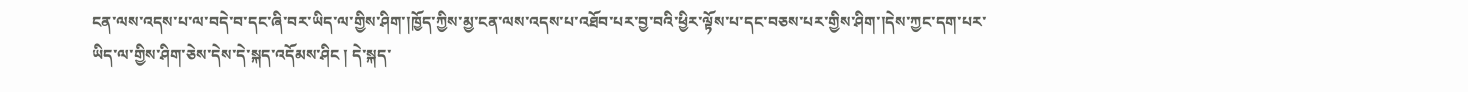ངན་ལས་འདས་པ་ལ་བདེ་བ་དང་ཞི་བར་ཡིད་ལ་གྱིས་ཤིག་།ཁྱོད་ཀྱིས་མྱ་ངན་ལས་འདས་པ་འཐོབ་པར་བྱ་བའི་ཕྱིར་ལྟོས་པ་དང་བཅས་པར་གྱིས་ཤིག་།དེས་ཀྱང་དག་པར་ཡིད་ལ་གྱིས་ཤིག་ཅེས་དེས་དེ་སྐད་འདོམས་ཤིང ། དེ་སྐད་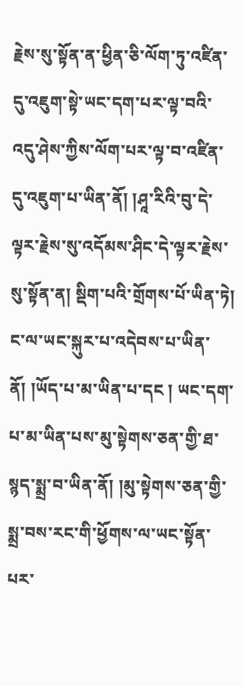རྗེས་སུ་སྟོན་ན་ཕྱིན་ཅི་ལོག་ཏུ་འཛིན་དུ་འཇུག་སྟེ་ཡང་དག་པར་ལྟ་བའི་འདུ་ཤེས་ཀྱིས་ལོག་པར་ལྟ་བ་འཛིན་དུ་འཇུག་པ་ཡིན་ནོ། །ཤཱ་རིའི་བུ་དེ་ལྟར་རྗེས་སུ་འདོམས་ཤིང་དེ་ལྟར་རྗེས་སུ་སྟོན་ན། སྡིག་པའི་གྲོགས་པོ་ཡིན་ཏེ། ང་ལ་ཡང་སྐུར་པ་འདེབས་པ་ཡིན་ནོ། །ཡོད་པ་མ་ཡིན་པ་དང ། ཡང་དག་པ་མ་ཡིན་པས་མུ་སྟེགས་ཅན་གྱི་ཐ་སྙད་སྨྲ་བ་ཡིན་ནོ། །མུ་སྟེགས་ཅན་གྱི་སྨྲ་བས་རང་གི་ཕྱོགས་ལ་ཡང་སྟོན་པར་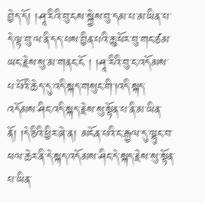བྱེད་དོ། །ཤཱ་རིའི་བུ་ངས་སྐྱེས་བུ་དམ་པ་མ་ཡིན་པ་དེ་ལྟ་བུ་ལ་ནི་དད་པས་བྱིན་པའི་ཆུ་ཕོར་བུ་གང་ཙམ་ཡང་རྗེས་སུ་མ་གནང་ངོ ། །ཤཱ་རིའི་བུ་ང་འདོམས་པ་པོའི་ཆེད་དུ་འདི་སྐད་གསུང་གི་།འདི་སྐད་འདོམས་ཤིང་འདི་སྐད་རྗེས་སུ་སྟོན་པ་ནི་མ་ཡིན་ནོ། །དེ་ཅིའི་ཕྱིར་ཞེ་ན། མངོན་པའི་ང་རྒྱལ་དུ་ལྷུང་བ་ཕལ་ཆེར་ནི་དེ་སྐད་འདོམས་ཤིང་དེ་སྐད་རྗེས་སུ་སྟོན་པ་ཡིན་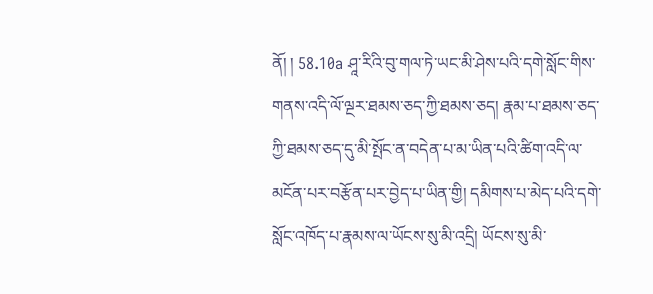ནོ། ། 58.10a ཤཱ་རིའི་བུ་གལ་ཏེ་ཡང་མི་ཤེས་པའི་དགེ་སློང་གིས་གནས་འདི་ལོ་ལྔར་ཐམས་ཅད་ཀྱི་ཐམས་ཅད། རྣམ་པ་ཐམས་ཅད་ཀྱི་ཐམས་ཅད་དུ་མི་སྤོང་ན་བདེན་པ་མ་ཡིན་པའི་ཚིག་འདི་ལ་མངོན་པར་བརྩོན་པར་བྱེད་པ་ཡིན་གྱི། དམིགས་པ་མེད་པའི་དགེ་སློང་འཁོད་པ་རྣམས་ལ་ཡོངས་སུ་མི་འདྲི། ཡོངས་སུ་མི་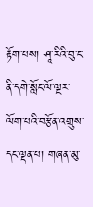རྟོག་པས། ཤཱ་རིའི་བུ་ང་ནི་དགེ་སློང་ལོ་ལྔར་ལོག་པའི་བརྩོན་འགྲུས་དང་ལྡན་པ། གཞན་མུ་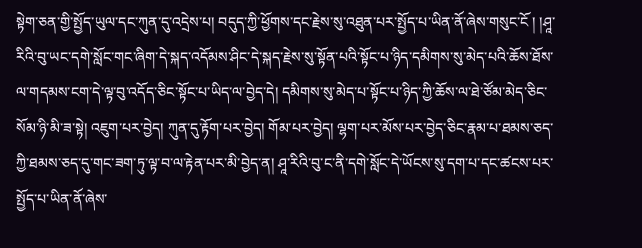སྟེག་ཅན་གྱི་སྤྱོད་ཡུལ་དང་ཀུན་དུ་འདྲེས་པ། བདུད་ཀྱི་ཕྱོགས་དང་རྗེས་སུ་འཐུན་པར་སྤྱོད་པ་ཡིན་ནོ་ཞེས་གསུང་ངོ ། །ཤཱ་རིའི་བུ་ཡང་དགེ་སློང་གང་ཞིག་དེ་སྐད་འདོམས་ཤིང་དེ་སྐད་རྗེས་སུ་སྟོན་པའི་སྟོང་པ་ཉིད་དམིགས་སུ་མེད་པའི་ཆོས་ཐོས་ལ་གདམས་ངག་དེ་ལྟ་བུ་འདོད་ཅིང་སྟོང་པ་ཡིད་ལ་བྱེད་དེ། དམིགས་སུ་མེད་པ་སྟོང་པ་ཉིད་ཀྱི་ཆོས་ལ་ཐེ་ཙོམ་མེད་ཅིང་སོམ་ཉི་མི་ཟ་སྟེ། འཇུག་པར་བྱེད། ཀུན་དུ་རྟོག་པར་བྱེད། གོམ་པར་བྱེད། ལྷག་པར་མོས་པར་བྱེད་ཅིང་རྣམ་པ་ཐམས་ཅད་ཀྱི་ཐམས་ཅད་དུ་གང་ཟག་ཏུ་ལྟ་བ་ལ་རྟེན་པར་མི་བྱེད་ན། ཤཱ་རིའི་བུ་ང་ནི་དགེ་སློང་དེ་ཡོངས་སུ་དག་པ་དང་ཚངས་པར་སྤྱོད་པ་ཡིན་ནོ་ཞེས་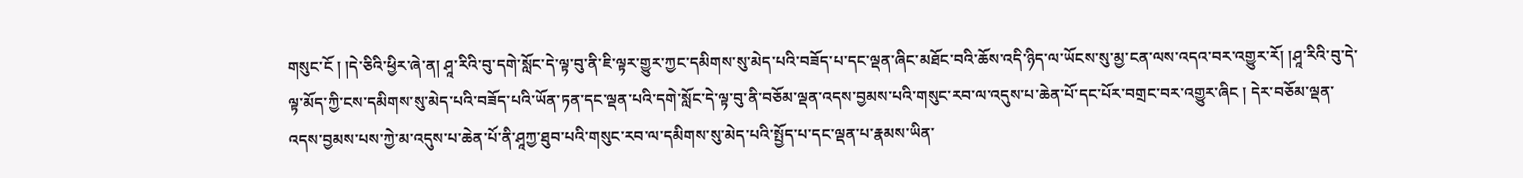གསུང་ངོ ། །དེ་ཅིའི་ཕྱིར་ཞེ་ན། ཤཱ་རིའི་བུ་དགེ་སློང་དེ་ལྟ་བུ་ནི་ཇི་ལྟར་གྱུར་ཀྱང་དམིགས་སུ་མེད་པའི་བཟོད་པ་དང་ལྡན་ཞིང་མཐོང་བའི་ཆོས་འདི་ཉིད་ལ་ཡོངས་སུ་མྱ་ངན་ལས་འདའ་བར་འགྱུར་རོ། །ཤཱ་རིའི་བུ་དེ་ལྟ་མོད་ཀྱི་ངས་དམིགས་སུ་མེད་པའི་བཟོད་པའི་ཡོན་ཏན་དང་ལྡན་པའི་དགེ་སློང་དེ་ལྟ་བུ་ནི་བཅོམ་ལྡན་འདས་བྱམས་པའི་གསུང་རབ་ལ་འདུས་པ་ཆེན་པོ་དང་པོར་བགྲང་བར་འགྱུར་ཞིང ། དེར་བཅོམ་ལྡན་འདས་བྱམས་པས་ཀྱེ་མ་འདུས་པ་ཆེན་པོ་ནི་ཤཱཀྱ་ཐུབ་པའི་གསུང་རབ་ལ་དམིགས་སུ་མེད་པའི་སྤྱོད་པ་དང་ལྡན་པ་རྣམས་ཡིན་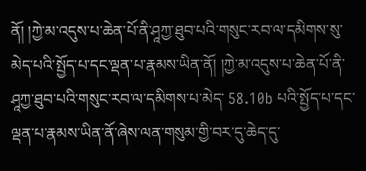ནོ། །ཀྱེ་མ་འདུས་པ་ཆེན་པོ་ནི་ཤཱཀྱ་ཐུབ་པའི་གསུང་རབ་ལ་དམིགས་སུ་མེད་པའི་སྤྱོད་པ་དང་ལྡན་པ་རྣམས་ཡིན་ནོ། །ཀྱེ་མ་འདུས་པ་ཆེན་པོ་ནི་ཤཱཀྱ་ཐུབ་པའི་གསུང་རབ་ལ་དམིགས་པ་མེད་ 58.10b པའི་སྤྱོད་པ་དང་ལྡན་པ་རྣམས་ཡིན་ནོ་ཞེས་ལན་གསུམ་གྱི་བར་དུ་ཆེད་དུ་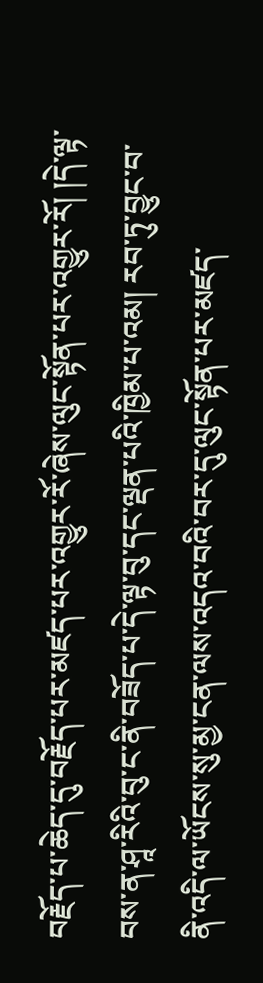བརྗོད་པ་ཆེད་དུ་བརྗོད་པར་མཛད་པར་འགྱུར་རོ་ཞེས་ལུང་སྟོན་པར་འགྱུར་རོ། །དེ་ལྟ་བས་ན་ཤཱ་རིའི་བུ་ང་ནི་བཟོད་པ་དེ་ལྟ་བུ་དང་ལྡན་པའི་ཁྱིམ་པ་འམ། རབ་ཏུ་བྱུང་བ་ནི་འདི་ལ་ཡོངས་སུ་མྱ་ངན་ལས་འདའ་བའི་བར་དུ་ལུང་སྟོན་པར་མཛད་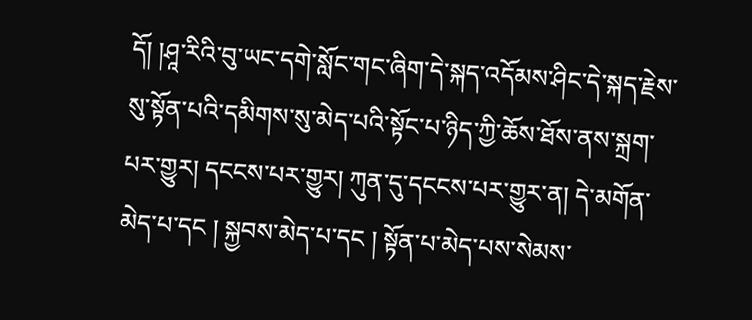དོ། །ཤཱ་རིའི་བུ་ཡང་དགེ་སློང་གང་ཞིག་དེ་སྐད་འདོམས་ཤིང་དེ་སྐད་རྗེས་སུ་སྟོན་པའི་དམིགས་སུ་མེད་པའི་སྟོང་པ་ཉིད་ཀྱི་ཆོས་ཐོས་ནས་སྐྲག་པར་གྱུར། དངངས་པར་གྱུར། ཀུན་དུ་དངངས་པར་གྱུར་ན། དེ་མགོན་མེད་པ་དང ། སྐྱབས་མེད་པ་དང ། སྟོན་པ་མེད་པས་སེམས་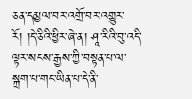ཅན་དམྱལ་བར་འགྲོ་བར་འགྱུར་རོ། །དེ་ཅིའི་ཕྱིར་ཞེ་ན། ཤཱ་རིའི་བུ་འདི་ལྟར་སངས་རྒྱས་ཀྱི་བསྟན་པ་ལ་སྐྲག་པ་གང་ཡིན་པ་དེ་ནི་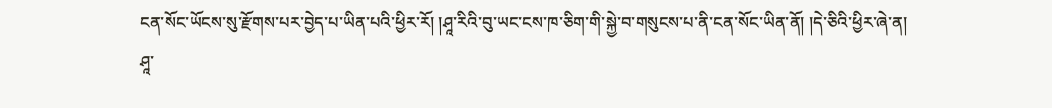ངན་སོང་ཡོངས་སུ་རྫོགས་པར་བྱེད་པ་ཡིན་པའི་ཕྱིར་རོ། །ཤཱ་རིའི་བུ་ཡང་ངས་ཁ་ཅིག་གི་སྐྱེ་བ་གསུངས་པ་ནི་ངན་སོང་ཡིན་ནོ། །དེ་ཅིའི་ཕྱིར་ཞེ་ན། ཤཱ་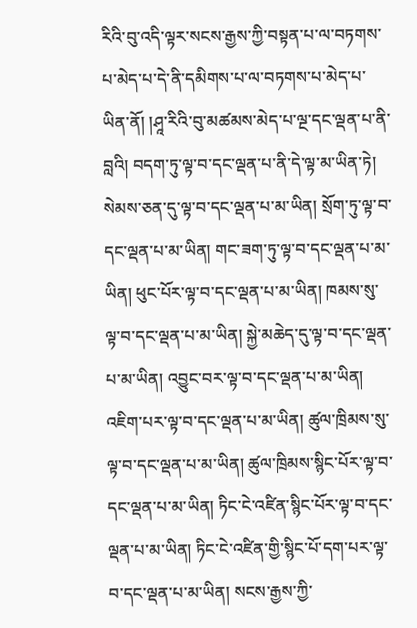རིའི་བུ་འདི་ལྟར་སངས་རྒྱས་ཀྱི་བསྟན་པ་ལ་བཏགས་པ་མེད་པ་དེ་ནི་དམིགས་པ་ལ་བཏགས་པ་མེད་པ་ཡིན་ནོ། །ཤཱ་རིའི་བུ་མཚམས་མེད་པ་ལྔ་དང་ལྡན་པ་ནི་བླའི། བདག་ཏུ་ལྟ་བ་དང་ལྡན་པ་ནི་དེ་ལྟ་མ་ཡིན་ཏེ། སེམས་ཅན་དུ་ལྟ་བ་དང་ལྡན་པ་མ་ཡིན། སྲོག་ཏུ་ལྟ་བ་དང་ལྡན་པ་མ་ཡིན། གང་ཟག་ཏུ་ལྟ་བ་དང་ལྡན་པ་མ་ཡིན། ཕུང་པོར་ལྟ་བ་དང་ལྡན་པ་མ་ཡིན། ཁམས་སུ་ལྟ་བ་དང་ལྡན་པ་མ་ཡིན། སྐྱེ་མཆེད་དུ་ལྟ་བ་དང་ལྡན་པ་མ་ཡིན། འབྱུང་བར་ལྟ་བ་དང་ལྡན་པ་མ་ཡིན། འཇིག་པར་ལྟ་བ་དང་ལྡན་པ་མ་ཡིན། ཚུལ་ཁྲིམས་སུ་ལྟ་བ་དང་ལྡན་པ་མ་ཡིན། ཚུལ་ཁྲིམས་སྙིང་པོར་ལྟ་བ་དང་ལྡན་པ་མ་ཡིན། ཏིང་ངེ་འཛིན་སྙིང་པོར་ལྟ་བ་དང་ལྡན་པ་མ་ཡིན། ཏིང་ངེ་འཛིན་གྱི་སྙིང་པོ་དག་པར་ལྟ་བ་དང་ལྡན་པ་མ་ཡིན། སངས་རྒྱས་ཀྱི་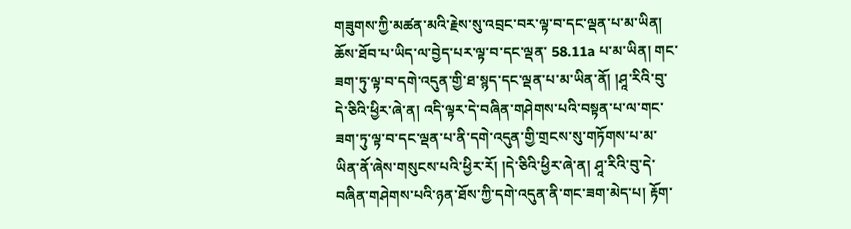གཟུགས་ཀྱི་མཚན་མའི་རྗེས་སུ་འབྲང་བར་ལྟ་བ་དང་ལྡན་པ་མ་ཡིན། ཆོས་ཐོབ་པ་ཡིད་ལ་བྱེད་པར་ལྟ་བ་དང་ལྡན་ 58.11a པ་མ་ཡིན། གང་ཟག་ཏུ་ལྟ་བ་དགེ་འདུན་གྱི་ཐ་སྙད་དང་ལྡན་པ་མ་ཡིན་ནོ། །ཤཱ་རིའི་བུ་དེ་ཅིའི་ཕྱིར་ཞེ་ན། འདི་ལྟར་དེ་བཞིན་གཤེགས་པའི་བསྟན་པ་ལ་གང་ཟག་ཏུ་ལྟ་བ་དང་ལྡན་པ་ནི་དགེ་འདུན་གྱི་གྲངས་སུ་གཏོགས་པ་མ་ཡིན་ནོ་ཞེས་གསུངས་པའི་ཕྱིར་རོ། །དེ་ཅིའི་ཕྱིར་ཞེ་ན། ཤཱ་རིའི་བུ་དེ་བཞིན་གཤེགས་པའི་ཉན་ཐོས་ཀྱི་དགེ་འདུན་ནི་གང་ཟག་མེད་པ། རྟོག་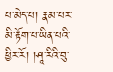པ་མེད་པ། རྣམ་པར་མི་རྟོག་པ་ཡིན་པའི་ཕྱིར་རོ། །ཤཱ་རིའི་བུ་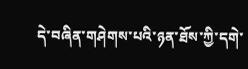དེ་བཞིན་གཤེགས་པའི་ཉན་ཐོས་ཀྱི་དགེ་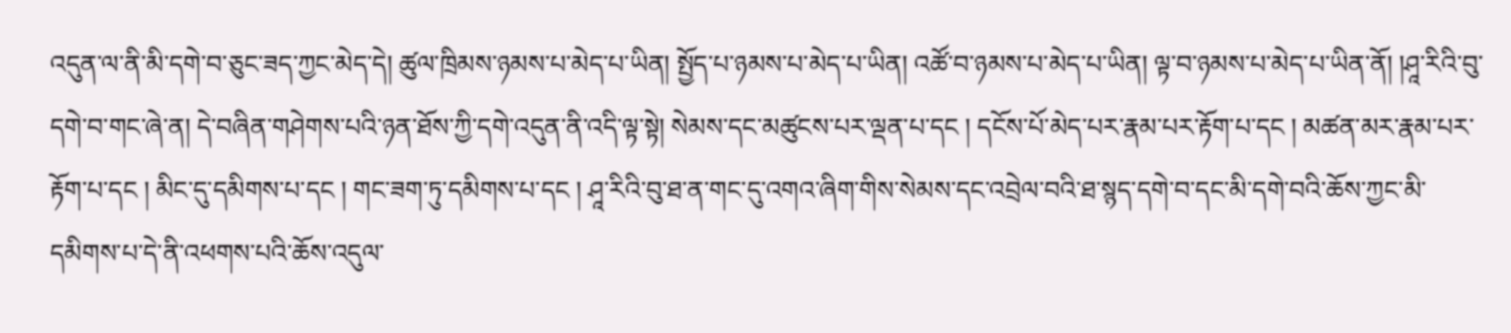འདུན་ལ་ནི་མི་དགེ་བ་ཅུང་ཟད་ཀྱང་མེད་དེ། ཚུལ་ཁྲིམས་ཉམས་པ་མེད་པ་ཡིན། སྤྱོད་པ་ཉམས་པ་མེད་པ་ཡིན། འཚོ་བ་ཉམས་པ་མེད་པ་ཡིན། ལྟ་བ་ཉམས་པ་མེད་པ་ཡིན་ནོ། །ཤཱ་རིའི་བུ་དགེ་བ་གང་ཞེ་ན། དེ་བཞིན་གཤེགས་པའི་ཉན་ཐོས་ཀྱི་དགེ་འདུན་ནི་འདི་ལྟ་སྟེ། སེམས་དང་མཚུངས་པར་ལྡན་པ་དང ། དངོས་པོ་མེད་པར་རྣམ་པར་རྟོག་པ་དང ། མཚན་མར་རྣམ་པར་རྟོག་པ་དང ། མིང་དུ་དམིགས་པ་དང ། གང་ཟག་ཏུ་དམིགས་པ་དང ། ཤཱ་རིའི་བུ་ཐ་ན་གང་དུ་འགའ་ཞིག་གིས་སེམས་དང་འབྲེལ་བའི་ཐ་སྙད་དགེ་བ་དང་མི་དགེ་བའི་ཆོས་ཀྱང་མི་དམིགས་པ་དེ་ནི་འཕགས་པའི་ཆོས་འདུལ་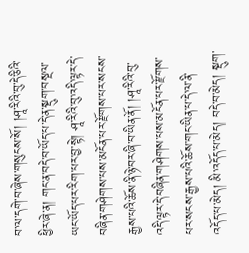བ་ལ་དགེ་བ་ཞེས་གསུངས་སོ། །ཤཱ་རིའི་བུ་དེ་ཅིའི་ཕྱིར་ཞེ་ན། གང་ན་བདེ་བ་ཡོད་པ་དེ་ན་སྡུག་བསྔལ་ཡང་ཡོད་པར་རིག་པར་བྱ་སྟེ། ཤཱ་རིའི་བུ་འདི་ལྟར་དེ་བཞིན་གཤེགས་པས་མངོན་པར་རྫོགས་པར་སངས་རྒྱས་པའི་ཆོས་ནི་ཉེ་བར་ཞི་བ་ཡིན་ནོ། །ཤཱ་རིའི་བུ་འདི་ལྟར་དེ་བཞིན་གཤེགས་པས་མངོན་པར་རྫོགས་པར་སངས་རྒྱས་པའི་ཆོས་གང་ཡིན་པ་དེ་ལ་ནི་འདོད་པ་མེད། མི་འདོད་པ་མེད། བདེ་བ་མེད། སྡུག་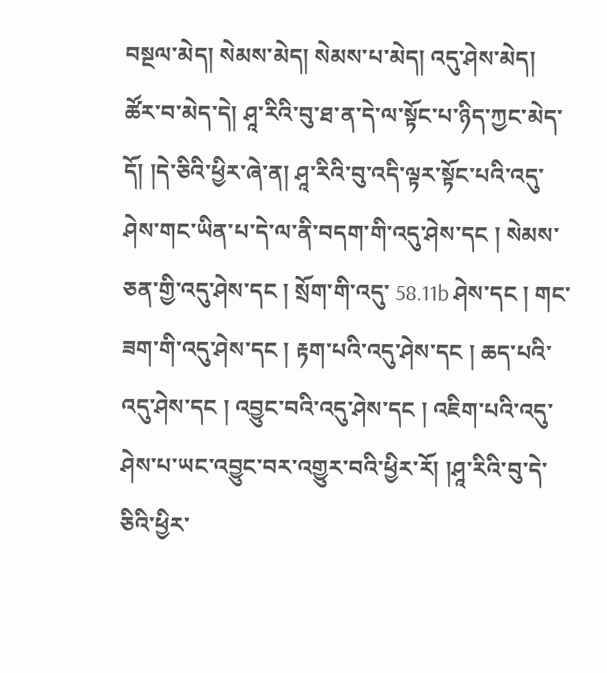བསྔལ་མེད། སེམས་མེད། སེམས་པ་མེད། འདུ་ཤེས་མེད། ཚོར་བ་མེད་དེ། ཤཱ་རིའི་བུ་ཐ་ན་དེ་ལ་སྟོང་པ་ཉིད་ཀྱང་མེད་དོ། །དེ་ཅིའི་ཕྱིར་ཞེ་ན། ཤཱ་རིའི་བུ་འདི་ལྟར་སྟོང་པའི་འདུ་ཤེས་གང་ཡིན་པ་དེ་ལ་ནི་བདག་གི་འདུ་ཤེས་དང ། སེམས་ཅན་གྱི་འདུ་ཤེས་དང ། སྲོག་གི་འདུ་ 58.11b ཤེས་དང ། གང་ཟག་གི་འདུ་ཤེས་དང ། རྟག་པའི་འདུ་ཤེས་དང ། ཆད་པའི་འདུ་ཤེས་དང ། འབྱུང་བའི་འདུ་ཤེས་དང ། འཇིག་པའི་འདུ་ཤེས་པ་ཡང་འབྱུང་བར་འགྱུར་བའི་ཕྱིར་རོ། །ཤཱ་རིའི་བུ་དེ་ཅིའི་ཕྱིར་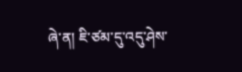ཞེ་ན། ཇི་ཙམ་དུ་འདུ་ཤེས་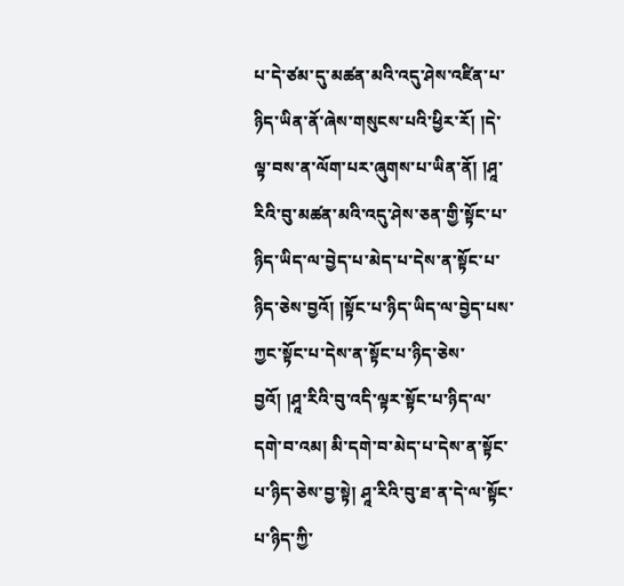པ་དེ་ཙམ་དུ་མཚན་མའི་འདུ་ཤེས་འཛིན་པ་ཉིད་ཡིན་ནོ་ཞེས་གསུངས་པའི་ཕྱིར་རོ། །དེ་ལྟ་བས་ན་ལོག་པར་ཞུགས་པ་ཡིན་ནོ། །ཤཱ་རིའི་བུ་མཚན་མའི་འདུ་ཤེས་ཅན་གྱི་སྟོང་པ་ཉིད་ཡིད་ལ་བྱེད་པ་མེད་པ་དེས་ན་སྟོང་པ་ཉིད་ཅེས་བྱའོ། །སྟོང་པ་ཉིད་ཡིད་ལ་བྱེད་པས་ཀྱང་སྟོང་པ་དེས་ན་སྟོང་པ་ཉིད་ཅེས་བྱའོ། །ཤཱ་རིའི་བུ་འདི་ལྟར་སྟོང་པ་ཉིད་ལ་དགེ་བ་འམ། མི་དགེ་བ་མེད་པ་དེས་ན་སྟོང་པ་ཉིད་ཅེས་བྱ་སྟེ། ཤཱ་རིའི་བུ་ཐ་ན་དེ་ལ་སྟོང་པ་ཉིད་ཀྱི་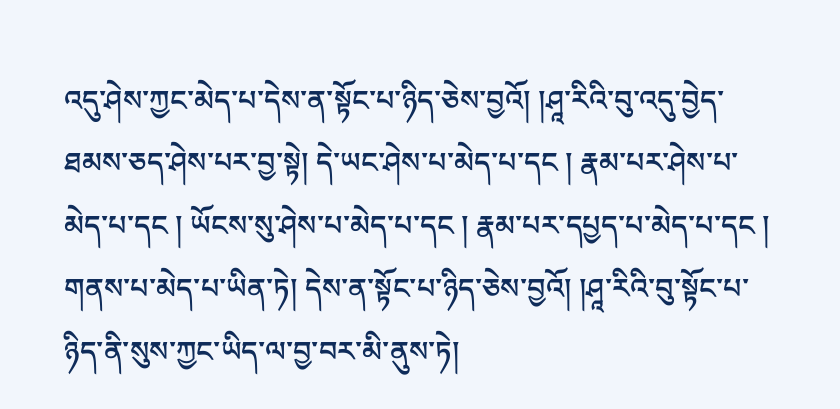འདུ་ཤེས་ཀྱང་མེད་པ་དེས་ན་སྟོང་པ་ཉིད་ཅེས་བྱའོ། །ཤཱ་རིའི་བུ་འདུ་བྱེད་ཐམས་ཅད་ཤེས་པར་བྱ་སྟེ། དེ་ཡང་ཤེས་པ་མེད་པ་དང ། རྣམ་པར་ཤེས་པ་མེད་པ་དང ། ཡོངས་སུ་ཤེས་པ་མེད་པ་དང ། རྣམ་པར་དཔྱད་པ་མེད་པ་དང ། གནས་པ་མེད་པ་ཡིན་ཏེ། དེས་ན་སྟོང་པ་ཉིད་ཅེས་བྱའོ། །ཤཱ་རིའི་བུ་སྟོང་པ་ཉིད་ནི་སུས་ཀྱང་ཡིད་ལ་བྱ་བར་མི་ནུས་ཏེ།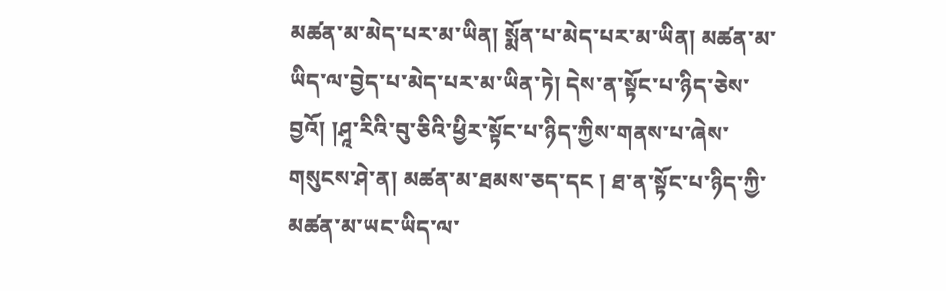མཚན་མ་མེད་པར་མ་ཡིན། སྨོན་པ་མེད་པར་མ་ཡིན། མཚན་མ་ཡིད་ལ་བྱེད་པ་མེད་པར་མ་ཡིན་ཏེ། དེས་ན་སྟོང་པ་ཉིད་ཅེས་བྱའོ། །ཤཱ་རིའི་བུ་ཅིའི་ཕྱིར་སྟོང་པ་ཉིད་ཀྱིས་གནས་པ་ཞེས་གསུངས་ཤེ་ན། མཚན་མ་ཐམས་ཅད་དང ། ཐ་ན་སྟོང་པ་ཉིད་ཀྱི་མཚན་མ་ཡང་ཡིད་ལ་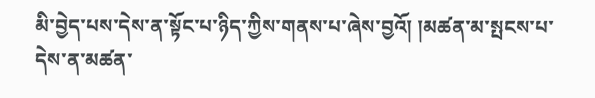མི་བྱེད་པས་དེས་ན་སྟོང་པ་ཉིད་ཀྱིས་གནས་པ་ཞེས་བྱའོ། །མཚན་མ་སྤངས་པ་དེས་ན་མཚན་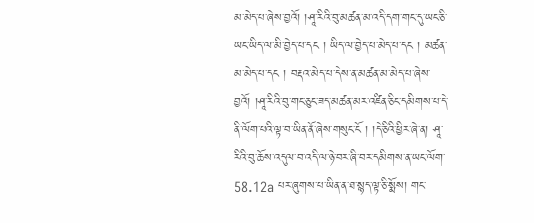མ་མེད་པ་ཞེས་བྱའོ། །ཤཱ་རིའི་བུ་མཚན་མ་འདི་དག་གང་དུ་ཡང་ཅི་ཡང་ཡིད་ལ་མི་བྱེད་པ་དང ། ཡིད་ལ་བྱེད་པ་མེད་པ་དང ། མཚན་མ་མེད་པ་དང ། བརྡའ་མེད་པ་དེས་ན་མཚན་མ་མེད་པ་ཞེས་བྱའོ། །ཤཱ་རིའི་བུ་གང་ཅུང་ཟད་མཚན་མར་འཛིན་ཅིང་དམིགས་པ་དེ་ནི་ལོག་པའི་ལྟ་བ་ཡིན་ནོ་ཞེས་གསུང་ངོ ། །དེ་ཅིའི་ཕྱིར་ཞེ་ན། ཤཱ་རིའི་བུ་ཆོས་འདུལ་བ་འདི་ལ་ཉེ་བར་ཞི་བར་དམིགས་ན་ཡང་ལོག་ 58.12a པར་ཞུགས་པ་ཡིན་ན་ཐ་སྙད་ལྟ་ཅི་སྨོས། གང་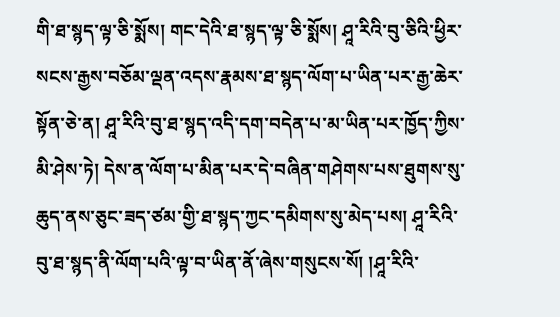གི་ཐ་སྙད་ལྟ་ཅི་སྨོས། གང་དེའི་ཐ་སྙད་ལྟ་ཅི་སྨོས། ཤཱ་རིའི་བུ་ཅིའི་ཕྱིར་སངས་རྒྱས་བཅོམ་ལྡན་འདས་རྣམས་ཐ་སྙད་ལོག་པ་ཡིན་པར་རྒྱ་ཆེར་སྟོན་ཅེ་ན། ཤཱ་རིའི་བུ་ཐ་སྙད་འདི་དག་བདེན་པ་མ་ཡིན་པར་ཁྱོད་ཀྱིས་མི་ཤེས་ཏེ། དེས་ན་ལོག་པ་མིན་པར་དེ་བཞིན་གཤེགས་པས་ཐུགས་སུ་ཆུད་ནས་ཅུང་ཟད་ཙམ་གྱི་ཐ་སྙད་ཀྱང་དམིགས་སུ་མེད་པས། ཤཱ་རིའི་བུ་ཐ་སྙད་ནི་ལོག་པའི་ལྟ་བ་ཡིན་ནོ་ཞེས་གསུངས་སོ། །ཤཱ་རིའི་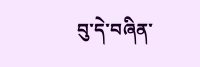བུ་དེ་བཞིན་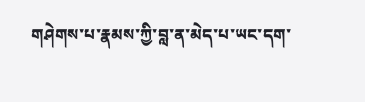གཤེགས་པ་རྣམས་ཀྱི་བླ་ན་མེད་པ་ཡང་དག་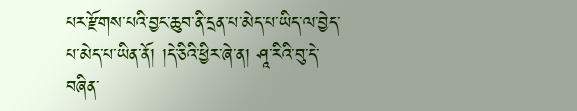པར་རྫོགས་པའི་བྱང་ཆུབ་ནི་དྲན་པ་མེད་པ་ཡིད་ལ་བྱེད་པ་མེད་པ་ཡིན་ནོ། །དེ་ཅིའི་ཕྱིར་ཞེ་ན། ཤཱ་རིའི་བུ་དེ་བཞིན་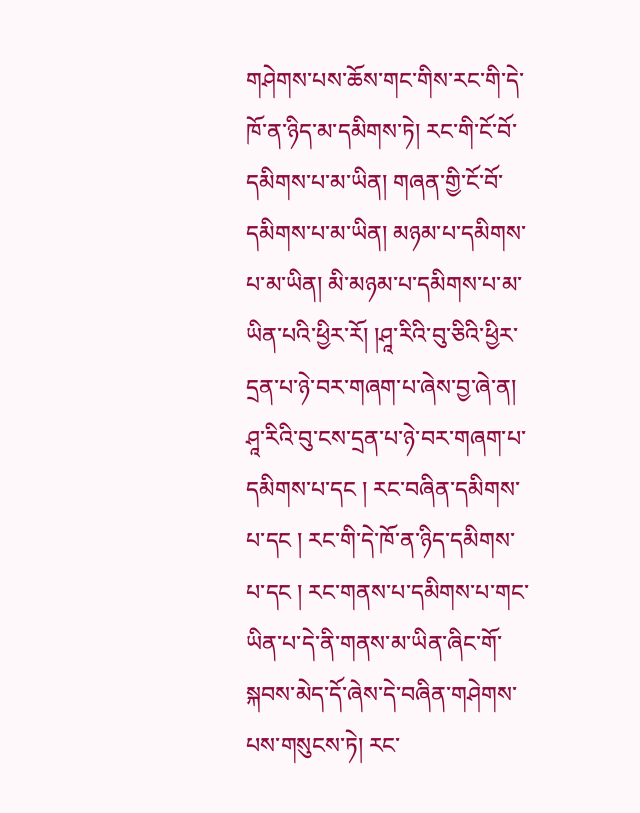གཤེགས་པས་ཆོས་གང་གིས་རང་གི་དེ་ཁོ་ན་ཉིད་མ་དམིགས་ཏེ། རང་གི་ངོ་བོ་དམིགས་པ་མ་ཡིན། གཞན་གྱི་ངོ་བོ་དམིགས་པ་མ་ཡིན། མཉམ་པ་དམིགས་པ་མ་ཡིན། མི་མཉམ་པ་དམིགས་པ་མ་ཡིན་པའི་ཕྱིར་རོ། །ཤཱ་རིའི་བུ་ཅིའི་ཕྱིར་དྲན་པ་ཉེ་བར་གཞག་པ་ཞེས་བྱ་ཞེ་ན། ཤཱ་རིའི་བུ་ངས་དྲན་པ་ཉེ་བར་གཞག་པ་དམིགས་པ་དང ། རང་བཞིན་དམིགས་པ་དང ། རང་གི་དེ་ཁོ་ན་ཉིད་དམིགས་པ་དང ། རང་གནས་པ་དམིགས་པ་གང་ཡིན་པ་དེ་ནི་གནས་མ་ཡིན་ཞིང་གོ་སྐབས་མེད་དོ་ཞེས་དེ་བཞིན་གཤེགས་པས་གསུངས་ཏེ། རང་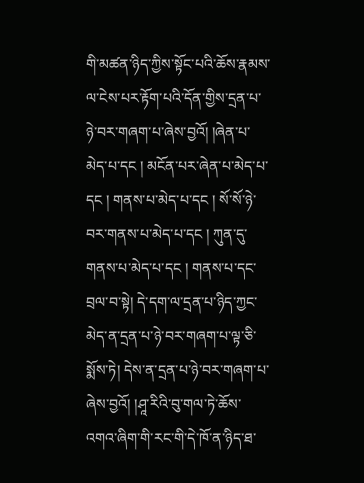གི་མཚན་ཉིད་ཀྱིས་སྟོང་པའི་ཆོས་རྣམས་ལ་ངེས་པར་རྟོག་པའི་དོན་གྱིས་དྲན་པ་ཉེ་བར་གཞག་པ་ཞེས་བྱའོ། །ཞེན་པ་མེད་པ་དང ། མངོན་པར་ཞེན་པ་མེད་པ་དང ། གནས་པ་མེད་པ་དང ། སོ་སོ་ཉེ་བར་གནས་པ་མེད་པ་དང ། ཀུན་དུ་གནས་པ་མེད་པ་དང ། གནས་པ་དང་བྲལ་བ་སྟེ། དེ་དག་ལ་དྲན་པ་ཉིད་ཀྱང་མེད་ན་དྲན་པ་ཉེ་བར་གཞག་པ་ལྟ་ཅི་སྨོས་ཏེ། དེས་ན་དྲན་པ་ཉེ་བར་གཞག་པ་ཞེས་བྱའོ། །ཤཱ་རིའི་བུ་གལ་ཏེ་ཆོས་འགའ་ཞིག་གི་རང་གི་དེ་ཁོ་ན་ཉིད་ཐ་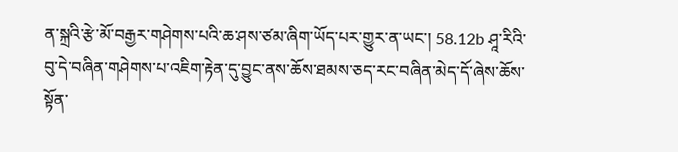ན་སྐྲའི་རྩེ་མོ་བརྒྱར་གཤེགས་པའི་ཆ་ཤས་ཙམ་ཞིག་ཡོད་པར་གྱུར་ན་ཡང་། 58.12b ཤཱ་རིའི་བུ་དེ་བཞིན་གཤེགས་པ་འཇིག་རྟེན་དུ་བྱུང་ནས་ཆོས་ཐམས་ཅད་རང་བཞིན་མེད་དོ་ཞེས་ཆོས་སྟོན་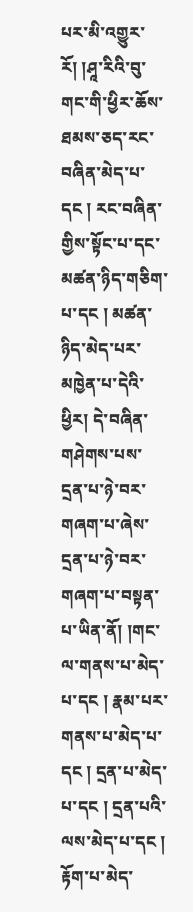པར་མི་འགྱུར་རོ། །ཤཱ་རིའི་བུ་གང་གི་ཕྱིར་ཆོས་ཐམས་ཅད་རང་བཞིན་མེད་པ་དང ། རང་བཞིན་གྱིས་སྟོང་པ་དང་མཚན་ཉིད་གཅིག་པ་དང ། མཚན་ཉིད་མེད་པར་མཁྱེན་པ་དེའི་ཕྱིར། དེ་བཞིན་གཤེགས་པས་དྲན་པ་ཉེ་བར་གཞག་པ་ཞེས་དྲན་པ་ཉེ་བར་གཞག་པ་བསྟན་པ་ཡིན་ནོ། །གང་ལ་གནས་པ་མེད་པ་དང ། རྣམ་པར་གནས་པ་མེད་པ་དང ། དྲན་པ་མེད་པ་དང ། དྲན་པའི་ལས་མེད་པ་དང ། རྟོག་པ་མེད་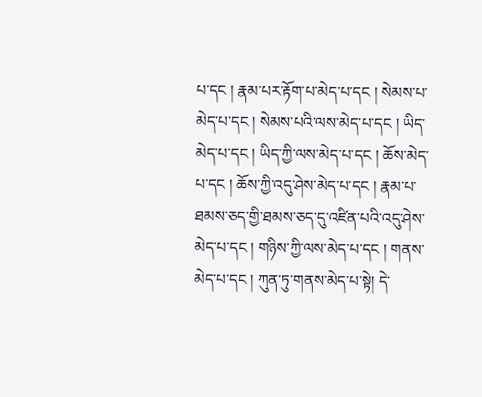པ་དང ། རྣམ་པར་རྟོག་པ་མེད་པ་དང ། སེམས་པ་མེད་པ་དང ། སེམས་པའི་ལས་མེད་པ་དང ། ཡིད་མེད་པ་དང ། ཡིད་ཀྱི་ལས་མེད་པ་དང ། ཆོས་མེད་པ་དང ། ཆོས་ཀྱི་འདུ་ཤེས་མེད་པ་དང ། རྣམ་པ་ཐམས་ཅད་གྱི་ཐམས་ཅད་དུ་འཛིན་པའི་འདུ་ཤེས་མེད་པ་དང ། གཉིས་ཀྱི་ལས་མེད་པ་དང ། གནས་མེད་པ་དང ། ཀུན་ཏུ་གནས་མེད་པ་སྟེ། དེ་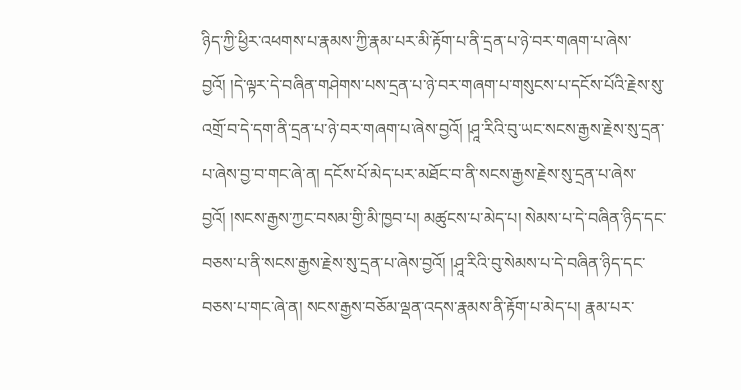ཉིད་ཀྱི་ཕྱིར་འཕགས་པ་རྣམས་ཀྱི་རྣམ་པར་མི་རྟོག་པ་ནི་དྲན་པ་ཉེ་བར་གཞག་པ་ཞེས་བྱའོ། །དེ་ལྟར་དེ་བཞིན་གཤེགས་པས་དྲན་པ་ཉེ་བར་གཞག་པ་གསུངས་པ་དངོས་པོའི་རྗེས་སུ་འགྲོ་བ་དེ་དག་ནི་དྲན་པ་ཉེ་བར་གཞག་པ་ཞེས་བྱའོ། །ཤཱ་རིའི་བུ་ཡང་སངས་རྒྱས་རྗེས་སུ་དྲན་པ་ཞེས་བྱ་བ་གང་ཞེ་ན། དངོས་པོ་མེད་པར་མཐོང་བ་ནི་སངས་རྒྱས་རྗེས་སུ་དྲན་པ་ཞེས་བྱའོ། །སངས་རྒྱས་ཀྱང་བསམ་གྱི་མི་ཁྱབ་པ། མཚུངས་པ་མེད་པ། སེམས་པ་དེ་བཞིན་ཉིད་དང་བཅས་པ་ནི་སངས་རྒྱས་རྗེས་སུ་དྲན་པ་ཞེས་བྱའོ། །ཤཱ་རིའི་བུ་སེམས་པ་དེ་བཞིན་ཉིད་དང་བཅས་པ་གང་ཞེ་ན། སངས་རྒྱས་བཅོམ་ལྡན་འདས་རྣམས་ནི་རྟོག་པ་མེད་པ། རྣམ་པར་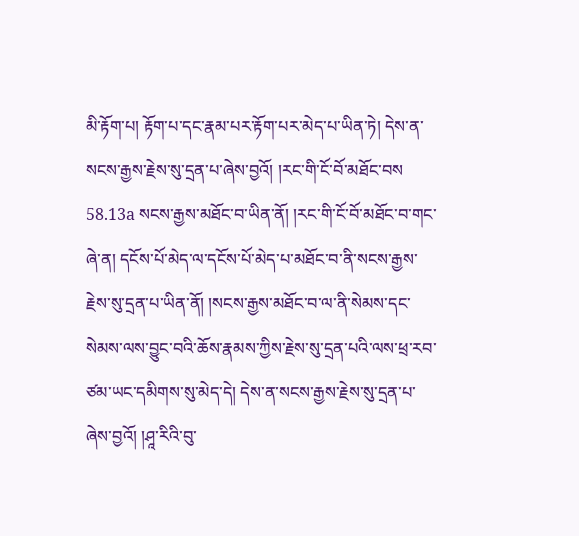མི་རྟོག་པ། རྟོག་པ་དང་རྣམ་པར་རྟོག་པར་མེད་པ་ཡིན་ཏེ། དེས་ན་སངས་རྒྱས་རྗེས་སུ་དྲན་པ་ཞེས་བྱའོ། །རང་གི་ངོ་བོ་མཐོང་བས 58.13a སངས་རྒྱས་མཐོང་བ་ཡིན་ནོ། །རང་གི་ངོ་བོ་མཐོང་བ་གང་ཞེ་ན། དངོས་པོ་མེད་ལ་དངོས་པོ་མེད་པ་མཐོང་བ་ནི་སངས་རྒྱས་རྗེས་སུ་དྲན་པ་ཡིན་ནོ། །སངས་རྒྱས་མཐོང་བ་ལ་ནི་སེམས་དང་སེམས་ལས་བྱུང་བའི་ཆོས་རྣམས་ཀྱིས་རྗེས་སུ་དྲན་པའི་ལས་ཕྲ་རབ་ཙམ་ཡང་དམིགས་སུ་མེད་དེ། དེས་ན་སངས་རྒྱས་རྗེས་སུ་དྲན་པ་ཞེས་བྱའོ། །ཤཱ་རིའི་བུ་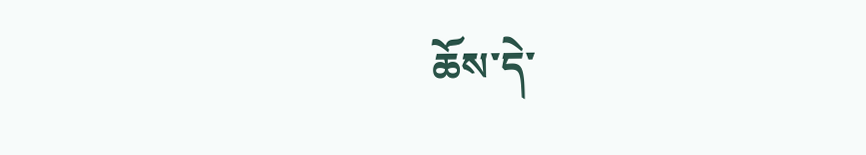ཆོས་དེ་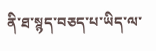ནི་ཐ་སྙད་བཅད་པ་ཡིད་ལ་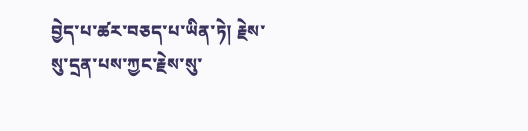བྱེད་པ་ཚར་བཅད་པ་ཡིན་ཏེ། རྗེས་སུ་དྲན་པས་ཀྱང་རྗེས་སུ་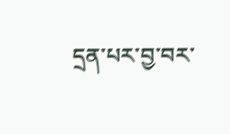དྲན་པར་བྱ་བར་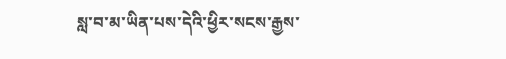སླ་བ་མ་ཡིན་པས་དེའི་ཕྱིར་སངས་རྒྱས་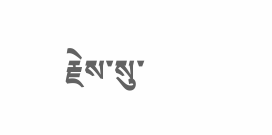རྗེས་སུ་